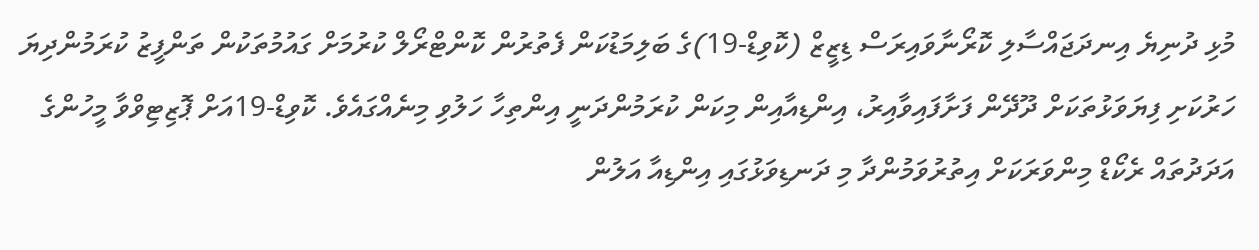މުޅި ދުނިޔެ އިނދަޖައްސާލި ކޮރޯނާވައިރަސް ޑިޒީޒް (ކޮވިޑް-19)ގެ ބަލިމަޑުކަން ފެތުރުން ކޮންޓްރޯލް ކުރުމަށް ގައުމުތަކުން ތަންފީޒު ކުރަމުންދިޔަ ހަރުކަށި ފިޔަވަޅުތަކަށް ދޫދޭން ފަށާފައިވާއިރު، އިންޑިއާއިން މިކަން ކުރަމުންދަނީ އިންތިހާ ހަލުވި މިނެއްގައެވެ. ކޮވިޑް-19އަށް ޕޮޒިޓިވްވާ މީހުންގެ އަދަދުތައް ރެކޯޑް މިންވަރަކަށް އިތުރުވަމުންދާ މި ދަނޑިވަޅުގައި އިންޑިއާ އަލުން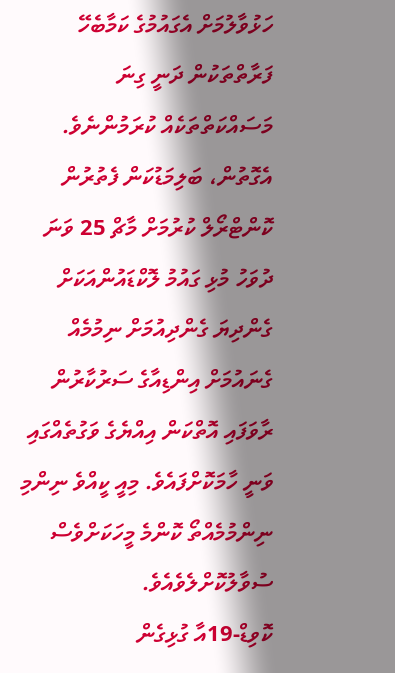ހަޅުވާލުމަށް އެގައުމުގެ ކަމާބެހޭ ފަރާތްތަކުން ދަނީ ގިނަ މަސައްކަތްތަކެއް ކުރަމުންނެވެ. އެގޮތުން، ބަލިމަޑުކަން ފެތުރުން ކޮންޓްރޯލް ކުރުމަށް މާޗް 25 ވަނަ ދުވަހު މުޅި ގައުމު ލޮކްޑައުންއަކަށް ގެންދިޔަ ގެންދިއުމަށް ނިމުމެއް ގެނައުމަށް އިންޑިއާގެ ސަރުކާރުން ރާވަފައި އޮތްކަން އިއްޔެގެ ވަގުތެއްގައި ވަނީ ހާމަކޮށްފައެވެ. މިއީ ކީއްވެ ނިންމި ނިންމުމެއްތޯ ކޮންމެ މީހަކަށްވެސް ސުވާލުކޮށްލެވެއެވެ.
ކޮވިޑް-19އާ ގުޅިގެން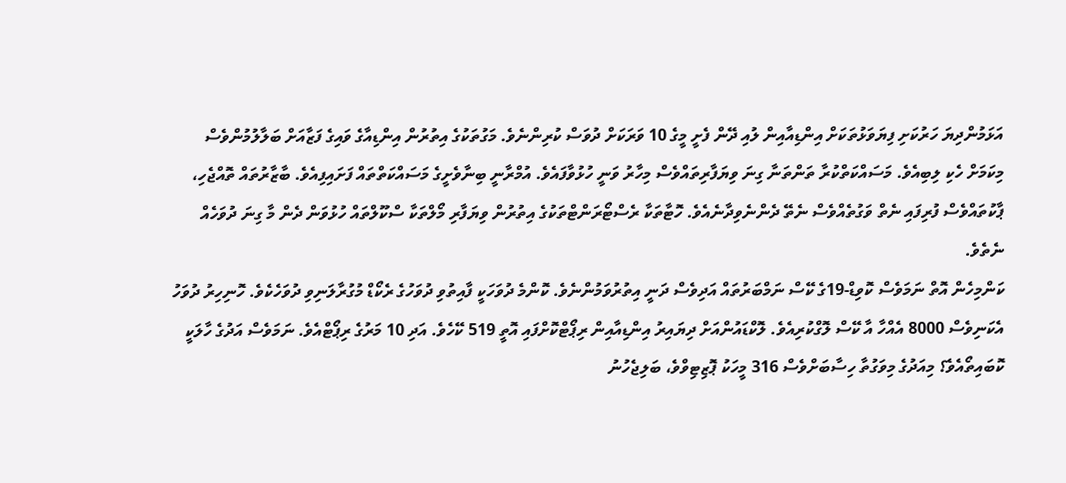އަޅަމުންދިޔަ ހަރުކަށި ފިޔަވަޅުތަކަށް އިންޑިއާއިން ލުއި ދޭން ފެށީ މީގެ 10 ވަރަކަށް ދުވަސް ކުރިންނެވެ. މަގުތަކުގެ އިތުރުން އިންޑިއާގެ ވައިގެ ފަޒާއަށް ބަލާލުމުންވެސް މިކަމަށް ހެކި ލިބިއެވެ. މަސައްކަތްކުރާ ތަންތަނާ ގިނަ ވިޔަފާރިތައްވެސް މިހާރު ވަނީ ހުޅުވާފައެވެ. އުމްރާނީ ބިނާވެށީގެ މަސައްކަތްތައް ފަށައިފިއެވެ. ބާޒާރުތައް ތޮއްޖެހި، ޕާކުތައްވެސް ފުރިފައި ނެތް ވަގުތެއްވެސް ނެތޭ ދެންނެވިދާނެއެވެ. ހޮޓާތަކާ ރެސްޓޯރަންޓްތަކުގެ އިތުރުން ވިޔަފާރި މޯލްތަކާ ސްކޫލްތައް ހުޅުވަން ދެން މާ ގިނަ ދުވަހެއް ނެތެވެ.
ކަންމިހެން އޮތް ނަމަވެސް ކޮވިޑް-19ގެ ކޭސް ނަމްބަރުތައް އަދިވެސް ދަނީ އިތުރުވަމުންނެވެ. ކޮންމެ ދުވަހަކީ ފާއިތުވި ދުވަހުގެ ރެކޯޑް މުގުރާލަނިވި ދުވަހެކެވެ. ހޮނިހިރު ދުވަހު އެކަނިވެސް 8000 އެއްހާ އާ ކޭސް ލޮގްކުރިއެވެ. ލޮކްޑައުންއަށް ދިޔައިރު އިންޑިއާއިން ރިޕޯޓްކޮށްފައި އޮތީ 519 ކޭހެވެ. އަދި 10 މަރުގެ ރިޕޯޓްއެވެ. ނަމަވެސް އަދުގެ ހާލަކީ ކޮބައިތޯއެވެ؟ މިއަދުގެ މިވަގުތާ ހިސާބަށްވެސް 316 މީހަކު ޕޮޒިޓިވްވެ، ބަލިޖެހުނު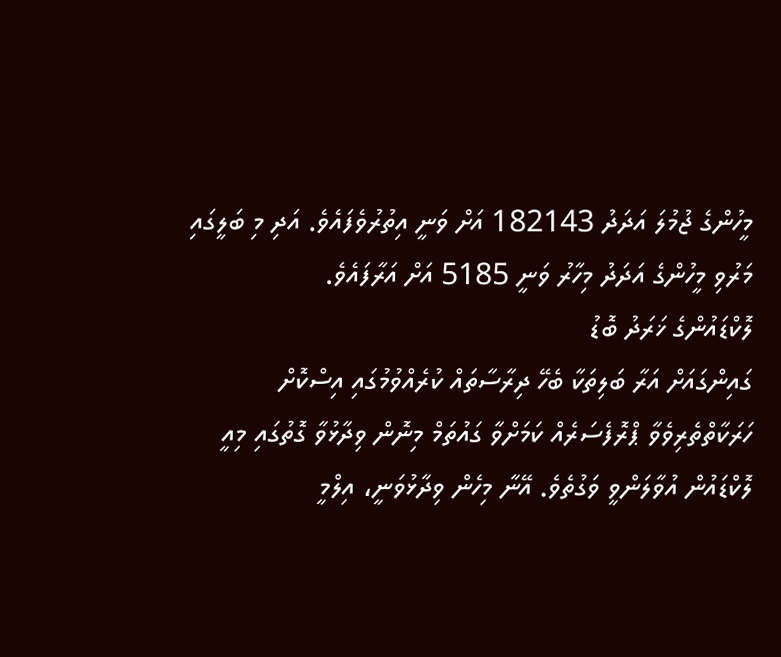މީހުންގެ ޖުމުލަ އަދަދު 182143 އަށް ވަނީ އިތުރުވެފައެވެ. އަދި މި ބަލީގައި މަރުވި މީހުންގެ އަދަދު މިހާރު ވަނީ 5185 އަށް އަރާފައެވެ.
ލޮކްޑައުންގެ ޚަރަދު ބޮޑު
ގައިންގައަށް އަރާ ބަލިތަކާ ބެހޭ ދިރާސާތައް ކުރެއްވުމުގައި އިސްކޮށް ހަރަކާތްތެރިވެވާ ޕްރޮފެސަރެއް ކަމަށްވާ ގައުތަމް މިނޮން ވިދާޅުވާ ގޮތުގައި މިއީ ލޮކްޑައުން އުވާލަންވީ ވަގުތެވެ. އޭނާ މިހެން ވިދާޅުވަނީ، އިލްމީ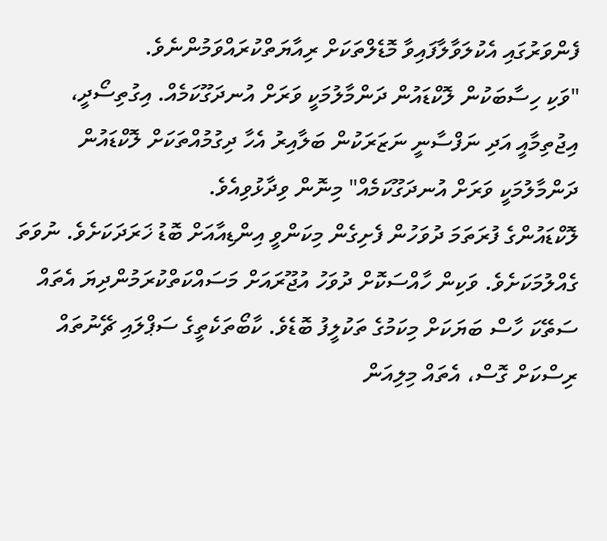ފެންވަރުގައި އެކުލަވާލާފައިވާ މޮޑެލްތަކަށް ރިއާޔަތްކުރައްވަމުންނެވެ.
"ވަކި ހިސާބަކުން ލޮކްޑައުން ދަންމާލުމަކީ ވަރަށް އުނދަގޫކަމެއް. އިގުތިސޯދީ، އިޖުތިމާއީ އަދި ނަފްސާނީ ނަޒަރަކުން ބަލާއިރު އެހާ ދިގުމުއްތަކަށް ލޮކްޑައުން ދަންމާލުމަކީ ވަރަށް އުނދަގޫކަމެއް" މިނޮން ވިދާޅުވިއެވެ.
ލޮކްޑައުންގެ ފުރަތަމަ ދުވަހުން ފެށިގެން މިކަންވީ އިންޑިއާއަށް ބޮޑު ޚަރަދަކަށެވެ. ނުވަތަ ގެއްލުމަކަށެވެ. ވަކިން ހާއްސަކޮށް ދުވަހު އުޖޫރައަށް މަސައްކަތްކުރަމުންދިޔަ އެތައް ސަތޭކަ ހާސް ބަޔަކަށް މިކަމުގެ ތަކުލީފު ބޮޑެވެ. ކާބޯތަކެތީގެ ސަޕްލައި ޗޭނުތައް ރިސްކަށް ގޮސް، އެތައް މިލިއަން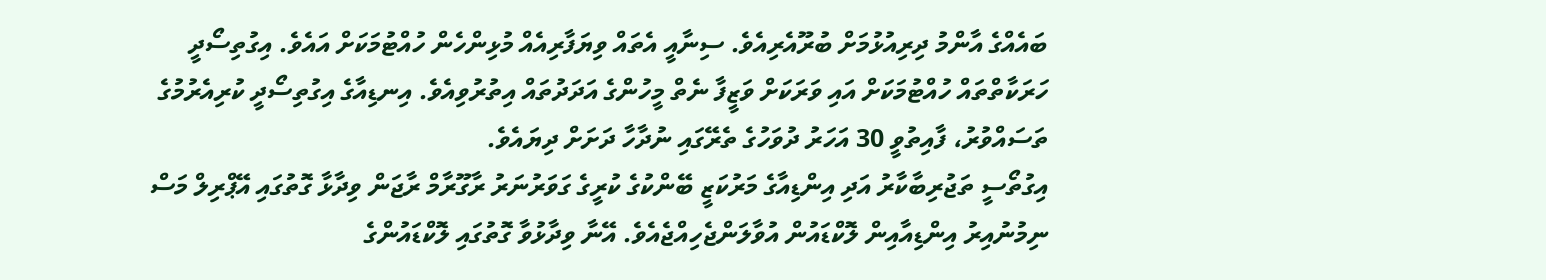ބައެއްގެ އާންމު ދިރިއުޅުމަށް ބުރޫއެރިއެވެ. ސިނާއީ އެތައް ވިޔަފާރިއެއް މުޅިންހެން ހުއްޓުމަކަށް އައެވެ. އިގުތިސޯދީ ހަރަކާތްތައް ހުއްޓުމަކަށް އައި ވަރަކަށް ވަޒީފާ ނެތް މީހުންގެ އަދަދުތައް އިތުރުވިއެވެ. އިނޑިއާގެ އިގުތިސޯދީ ކުރިއެރުމުގެ ތަސައްވުރު، ފާއިތުވީ 30 އަހަރު ދުވަހުގެ ތެރޭގައި ނުދާހާ ދަށަށް ދިޔައެވެ.
އިގުތޯސީ ތަޖުރިބާކާރު އަދި އިންޑިއާގެ މަރުކަޒީ ބޭންކުގެ ކުރީގެ ގަވަރުނަރު ރާގޫރާމް ރާޖަން ވިދާޅާ ގޮތުގައި އޭޕްރިލް މަސް ނިމުނުއިރު އިންޑިއާއިން ލޮކްޑައުން އުވާލަންޖެހިއްޖެއެވެ. އޭނާ ވިދާޅުވާ ގޮތުގައި ލޮކްޑައުންގެ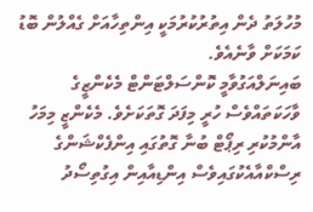މުހުލަތު ދެން އިތުރުކުރުމަކީ އިންތިހާއަށް ގެއްލުން ބޮޑު ކަމަކަށް ވާނެއެވެ.
ބައިނަލްއަގުވާމީ ކޮންސަލްޓަންޓް މެކެންޒީގެ ވާހަކަތައްވެސް ހުރީ މިފަދަ ގޮތަކަށެވެ. މެކެންޒީ މިމަހު އާންމުކުރި ރިޕޯޓް ބުނާ ގޮތުގައި އިންފެކްޝަންގެ ރިސްކްއާއެކުގައިވެސް އިންޑިއާއިން އިގުތިސޯދު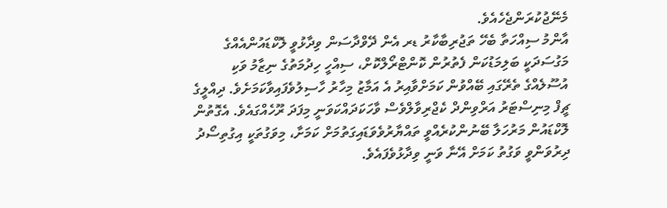މެނޭޖުކުރަންޖެހެއެވެ.
އާންމު ސިއްހަތާ ބެހޭ ތަޖުރިބާކާރު ޑރ އެން ދޭވްދާސަން ވިދާޅުވީ ލޮކްޑައުންއެއްގެ މަގުސަދަކީ ބަލިމަޑުކަން ފެތުރުން ކޮންޓްރޯލްކޮށް، ސިއްހީ ހިދުމަތުގެ ނިޒާމު ވަކި އުސޫލެއްގެ ތެރޭގައި ބޭއްވުން ކަމަށްވާއިރު އެ އަމާޒު މިހާރު ހާސިލުވެފައިވާކަމަށެވެ. ދިއްލީގެ ޗީފް މިނިސްޓަރު އަރްވިންދް ކެޖްރިވާލްވެސް ވާހަކަދައްކަވަނީ މިފަދަ ރޫހެއްގައެވެ. އެގޮތުން ލޮކްޑައުން މަރުހަލާ ބޭނުންކުރެއްވީ ތައްޔާރުވެވަޑައިގަތުމަށް ކަމަށާ، މިވަގުތަކީ އިގުތިސޯދު ދިރުވަންވީ ވަގުތު ކަމަށް އޭނާ ވަނީ ވިދާޅުވެފައެވެ.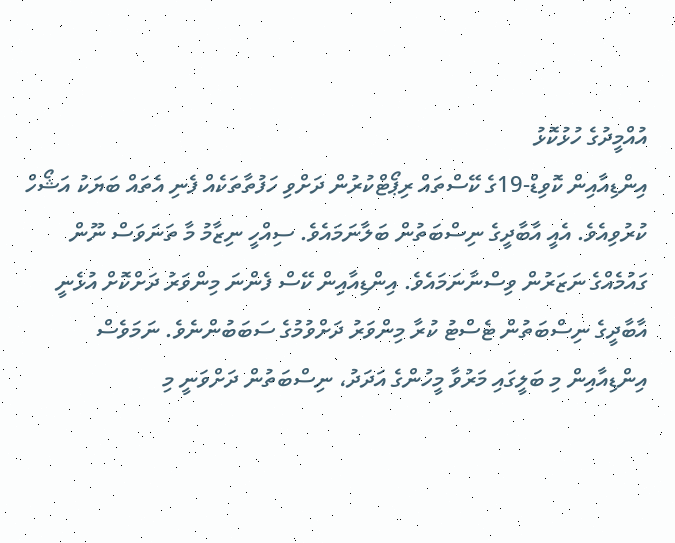އުއްމީދުގެ ހުޅުކޮޅު
އިންޑިއާއިން ކޮވިޑް-19ގެ ކޭސްތައް ރިޕޯޓްކުރުން ދަށްވި ހަފުތާތަކެއް ފެނި އެތައް ބަޔަކު އަޝޯހް ކުރުވިއެވެ. އެއީ އާބާދީގެ ނިސްބަތުން ބަލާނަމައެވެ. ސިއްހީ ނިޒާމު މާ ތަނަވަސް ނޫން ގައުމެއްގެ ނަޒަރުން ވިސްނާނަމައެވެ. އިންޑިއާއިން ކޭސް ފެންނަ މިންވަރު ދަށްކޮށް އުޅެނީ އާބާދީގެ ނިސްބަތުން ޓެސްޓު ކުރާ މިންވަރު ދަށްވުމުގެ ސަބަބުންނެވެ. ނަމަވެސް އިންޑިއާއިން މި ބަލީގައި މަރުވާ މީހުންގެ އަދަދު، ނިސްބަތުން ދަށްވަނީ މި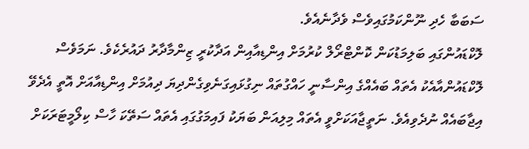ސަބަބާ ހެދި ނޫންކަމުގައިވެސް ވެދާނެއެވެ.
ލޮކްޑައުންގައި ބަލިމަޑުކަން ކޮންޓްރޯލް ކުރުމަށް އިންޑިއާއިން އަދާކުރީ ޒިންމާދާރު ދައުރެކެވެ. ނަމަވެސް ލޮކްޑައުންއާއެކު އެތައް ބައެއްގެ އިންސާނީ ހައްގުތައް ނިގުޅައިގަނެވިގެންދިޔަ ދިއުމަށް އިންޑިއާއަށް އޮތީ އެދެވޭ އިޖާބައެއް ނުދެވިއެވެ. ނަތީޖާއަކަށްވީ އެތައް މިލިއަން ބަޔަކު ފައިމަގުގައި އެތައް ސަތޭކަ ހާސް ކިލޯމީޓަރަކަށް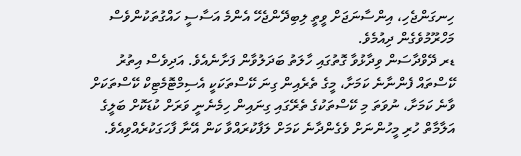ހިނގަންޖެހި، އިންސާނަޖަށް ވީތީ ލިބިދޭންޖެހޭ އެންމެ އަސާސީ ހައްގުތަކުންވެސް މަހްރޫމުވެގެން ދިއުމެވެ.
ޑރ ދޭވްދާސަން ވިދާޅުވާ ގޮތުގައި ހާލަތު ބަދަލުވާން ފަށާނެއެވެ. އަދިވެސް އިތުރު ކޭސްތައް ފެންނާނެ ކަމަށާ، މީގެ ތެރެއިން ގިނަ ކޭސްތަކަކީ އެސިމްޓޮމެޓިކް ކޭސްތަކަށް ވާނެ ކަމަށާ، ނުވަތަ މި ކޭސްތަކުގެ ތެރޭގައި ގިނައިން ހިމެނެނީ ވަރަށް ކުޑަކޮށް ބަލީގެ އަލާމާތް ހުރި މީހުންނަށް ވެގެންދާނެ ކަމަށް ލަފާކުރައްވާ ކަން އޭނާ ފާހަގަކުރެއްވިއެވެ.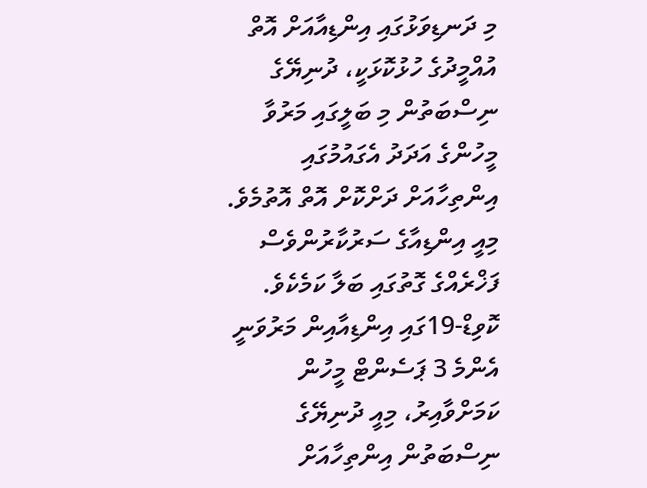މި ދަނޑިވަޅުގައި އިންޑިއާއަށް އޮތް އުއްމީދުގެ ހުޅުކޮޅަކީ، ދުނިޔޭގެ ނިސްބަތުން މި ބަލީގައި މަރުވާ މީހުންގެ އަދަދު އެގައުމުގައި އިންތިހާއަށް ދަށްކޮށް އޮތް އޮތުމެވެ. މިއީ އިންޑިއާގެ ސަރުކާރުންވެސް ފަޚްރެއްގެ ގޮތުގައި ބަލާ ކަމެކެވެ. ކޮވިޑް-19ގައި އިންޑިއާއިން މަރުވަނީ އެންމެ 3 ޕަސެންޓް މީހުން ކަމަށްވާއިރު، މިއީ ދުނިޔޭގެ ނިސްބަތުން އިންތިހާއަށް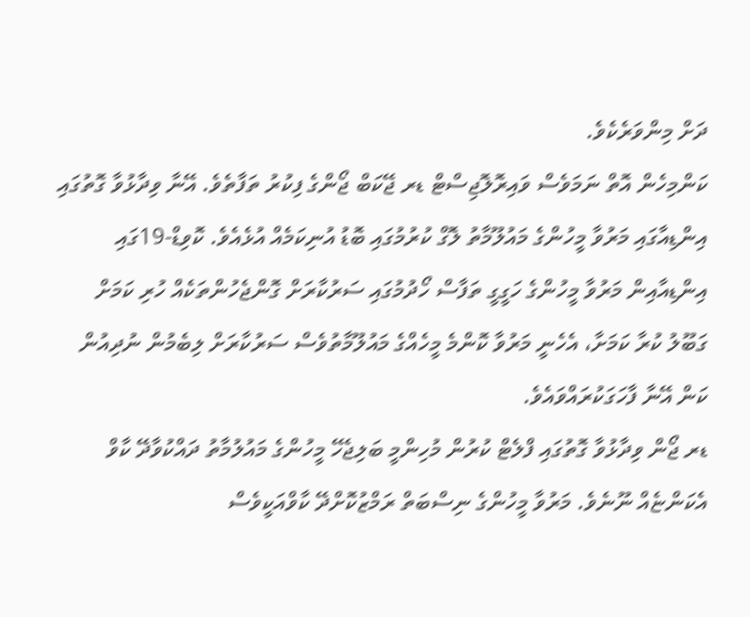ދަށް މިންވަރެކެވެ.
ކަންމިހެން އޮތް ނަމަވެސް ވައިރޮލޮޖިސްޓް ޑރ ޖޭކަބް ޖޯންގެ ފިކުރު ތަފާތެވެ. އޭނާ ވިދާޅުވާ ގޮތުގައި އިންޑިއާގައި މަރުވާ މީހުންގެ މައުލޫމާތު ލޮގް ކުރުމުގައި ބޮޑު އުނިކަމެއް އުޅެއެވެ. ކޮވިޑް-19ގައި އިންޑިއާއިން މަރުވާ މީހުންގެ ހަގީގީ ތަފާސް ހޯދުމުގައި ސަރުކާރަށް ގޮންޖެހުންތަކެއް ހުރި ކަމަށް ގަބޫލު ކުރާ ކަމަށާ، އެހެނީ މަރުވާ ކޮންމެ މީހެއްގެ މައުލޫމާތުވެސް ސަރުކާރަށް ލިބެމުން ނުދިއުން ކަން އޭނާ ފާހަގަކުރައްވައެވެ.
ޑރ ޖޯން ވިދާޅުވާ ގޮތުގައި ފްލެޓް ކުރުން މުހިންމީ ބަލިޖެހޭ މީހުންގެ މައުލުމާތު ދައްކުވާދޭ ކާވް އެކަންޏެއް ނޫނެވެ. މަރުވާ މީހުންގެ ނިސްބަތް ރަމްޒުކޮށްދޭ ކާވްއަކީވެސް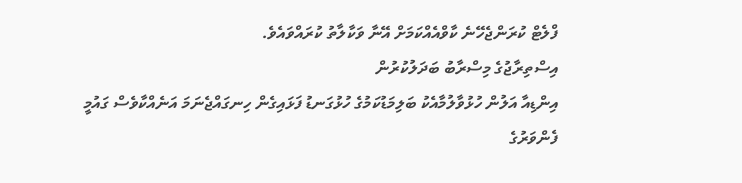ފްލެޓް ކުރަންޖެހޭނެ ކާވްއެއްކަމަށް އޭނާ ވަކާލާތު ކުރައްވައެވެ.
އިސްތިރާޖުގެ މިސްރާބު ބަދަލުކުރުން
އިންޑިއާ އަލުން ހުޅުވާލުމާއެކު ބަލިމަޑުކަމުގެ ހުޅުގަނޑު ފަޅައިގެން ހިނގައްޖެނަމަ އަނެއްކާވެސް ގައުމީ ފެންވަރުގެ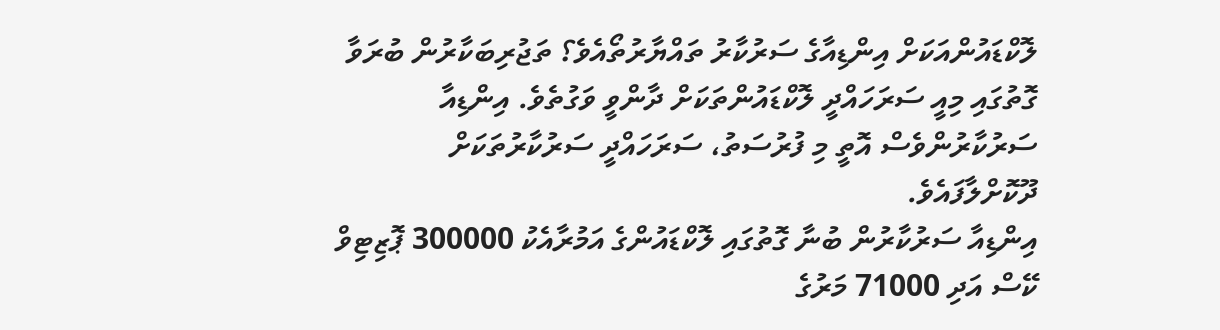ލޮކްޑައުންއަކަށް އިންޑިއާގެ ސަރުކާރު ތައްޔާރުތޯއެވެ؟ ތަޖުރިބަކާރުން ބުރަވާ ގޮތުގައި މިއީ ސަރަހައްދީ ލޮކްޑައުންތަކަށް ދާންވީ ވަގުތެވެ. އިންޑިއާ ސަރުކާރުންވެސް އޮތީ މި ފުރުސަތު، ސަރަހައްދީ ސަރުކާރުތަކަށް ދޫކޮށްލާފައެވެ.
އިންޑިއާ ސަރުކާރުން ބުނާ ގޮތުގައި ލޮކްޑައުންގެ އަމުރާއެކު 300000 ޕޮޒިޓިވް ކޭސް އަދި 71000 މަރުގެ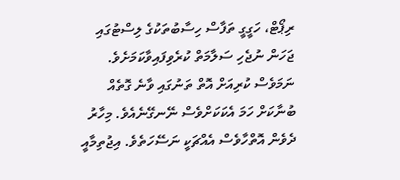ރިޕޯޓް، ހަގީގީ ތަފާސް ހިސާބުތަކުގެ ލިސްޓުގައި ޖަހަން ނުޖެހި ސަލާމަތް ކުރެވިފައިވާކަމަށެވެ. ނަމަވެސް ކުރިއަށް އޮތް ތަނުގައި ވާނެ ގޮތެއް ބުނާކަށް ހަމަ އެކަކަށްވެސް ނޭނގޭނެއެވެ. މިހާރު ދެވެން އޮތްހާވެސް އެއްޗަކީ ނަސޭހަތެވެ. އިޖުތިމާއީ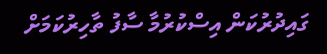ގައިދުރުކަން އިސްކުރުމާ ސާފު ތާހިރުކަމަށް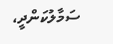ސަމާލުކަންދީ،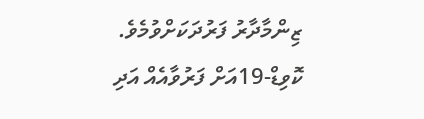ޒިންމާދާރު ފަރުދަކަށްވުމެވެ. ކޮވިޑް-19އަށް ފަރުވާއެއް އަދި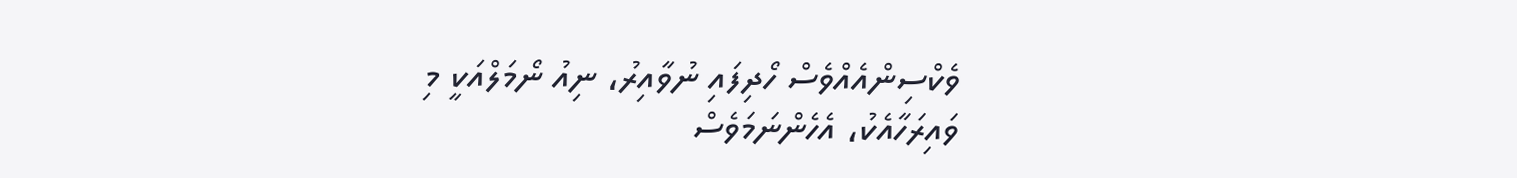ވެކްސިންއެއްވެސް ހޯދިފައި ނުވާއިރު، ނިއު ނޯމަލްއަކީ މި ވައިރަހާއެކު، އެހެންނަމަވެސް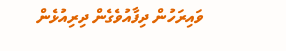ވައިރަހުން ދިފާއުވެގެން ދިރިއުޅެން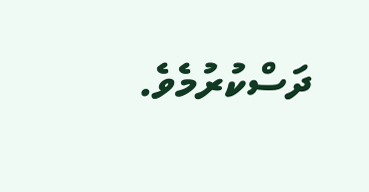ދަސްކުރުމެވެ.